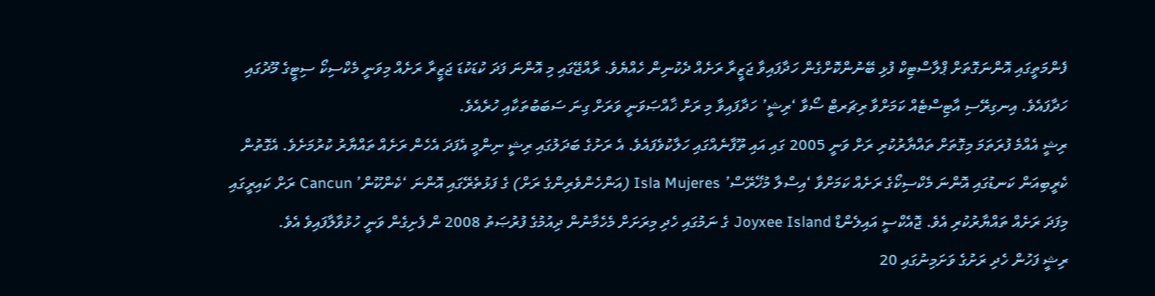ފެންމަތީގައި އޮންނަގޮތަށް ޕްލާސްޓިކް ފުޅި ބޭނުންކޮށްގެން ހަދާފައިވާ ޖަޒީރާ ރަށެއް ދެކުނިން ހެއްޔެވެ. ރާއްޖޭގައި މި އޮންނަ ފަދަ ކުޑަކުޑަ ޖަޒީރާ ރަށެއް މިވަނީ މެކްސިކޯ ސިޓީގެ މޫދުގައި ހަދާފައެވެ. އިނގިރޭސި އާޓިސްޓެއް ކަމަށްވާ ރިޗަރޓް ސޯވާ ‘ރިޝީ’ ހަދާފައިވާ މި ރަށް ޚާއްޞަވަނީ ވަރަށް ގިނަ ސަބަބުތަކާއި ހުރެއެވެ.
ރިޝީ އެއްމެ ފުރަތަމަ މިގޮތަށް ތައްޔާރުކުރި ރަށް ވަނީ 2005 ގައި އައި ތޫފާނެއްގައި ހަލާކުވެފައެވެ. އެ ރަށުގެ ބަދަލުގައި ރިޝީ ނިންމީ އެފަދަ އެހެން ރަށެއް ތައްޔާރު ކުރުމަށެވެ. އެގޮތުން ކެރީބިއަން ކަނޑުގައި އޮންނަ މެކްސިކޯގެ ރަށެއް ކަމަށްވާ ‘އިސްލާ މުޚޭރޭސް’ Isla Mujeres (އަންހެންވެރިންގެ ރަށް) ގެ ފަޅުތެރޭގައި އޮންނަ ‘ކެންކޫން’ Cancun ރަށް ކައިރީގައި މިފަދަ ރަށެއް ތައްޔާރުކުރި އެވެ. ޖޮއެކްސީ އައިލެންޑް Joyxee Island ގެ ނަމުގައި ހެދި މިރަށަށް މެހެމާނުން ދިއުމުގެ ފުރުޞަތު 2008 ން ފެށިގެން ވަނީ ހުޅުވާލާފައިވެ އެވެ.
ރިޝީ ފަހުން ހެދި ރަށުގެ ވަށަމިނުގައި 20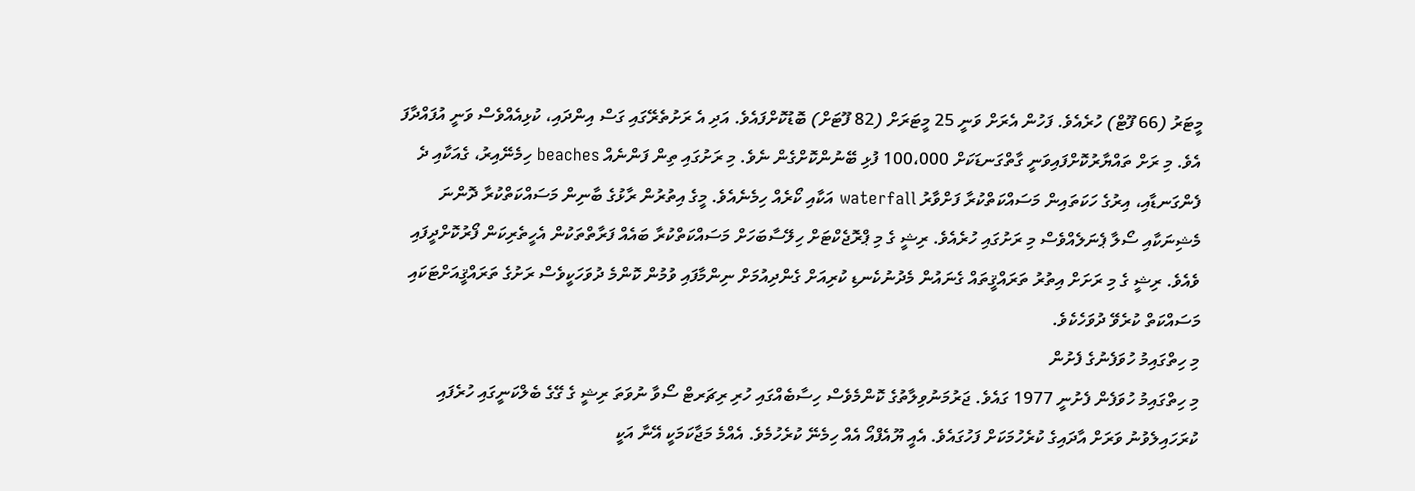މީޓަރު (66 ފޫޓް) ހުރެއެވެ. ފަހުން އެރަށް ވަނީ 25 މީޓަރަށް (82 ފޫޓަށް) ބޮޑުކޮށްފައެވެ. އަދި އެ ރަށުތެރޭގައި ގަސް އިންދައި، ކުޅިއެއްވެސް ވަނީ އުފައްދާފަ އެވެ. މި ރަށް ތައްޔާރުކޮށްފައިވަނީ ގާތްގަނޑަކަށް 100،000 ފުޅި ބޭނުންކޮށްގެން ނެވެ. މި ރަށުގައި ތިން ފަންނެއް beaches ހިމެނޭއިރު، ގެއަކާއި ދެ ފެންގަނޑާއި، އިރުގެ ހަކަތައިން މަސައްކަތްކުރާ ފަށްވާރު waterfall އަކާއި ކޯރެއް ހިމެނެއެވެ. މީގެ އިތުރުން ރާޅުގެ ބާނިން މަސައްކަތްކުރާ ދޮންނަ މެޝިނަކާއި ސޯލާ ޕެނަލެއްވެސް މި ރަށުގައި ހުރެއެވެ. ރިޝީ ގެ މި ޕްރޮޖެކްޓަށް ހިލޭސާބަހަށް މަސައްކަތްކުރާ ބައެއް ފަރާތްތަކުން އެހީތެރިކަން ފޯރުކޮށްދީފައި ވެއެވެ. ރިޝީ ގެ މި ރަށަށް އިތުރު ތަރައްޤީތައް ގެނައުން މެދުނުކެނޑި ކުރިއަށް ގެންދިއުމަށް ނިންމާފައި ވުމުން ކޮންމެ ދުވަހަކީވެސް ރަށުގެ ތަރައްޤީއަށްޓަކައި މަސައްކަތް ކުރެވޭ ދުވަހެކެވެ.
މި ހިތްގައިމު ހުވަފެނުގެ ފެށުން
މި ހިތްގައިމު ހުވަފެން ފެށުނީ 1977 ގައެވެ. ޖަރުމަނުވިލާތުގެ ކޮންމެވެސް ހިސާބެއްގައި ހުރި ރިޗަރޓް ސޯވާ ނުވަތަ ރިޝީ ގެ ގޭގެ ބެލްކަނީގައި ހުރެފައި ކުރަހައިލެވުނު ވަރަށް އާދައިގެ ކުރެހުމަކަށް ފަހުގައެވެ. އެއީ ޔޫއެފްއޯ އެއް ހިމެނޭ ކުރެހުމެވެ. އެއްމެ މަޖާކަމަކީ އޭނާ އަކީ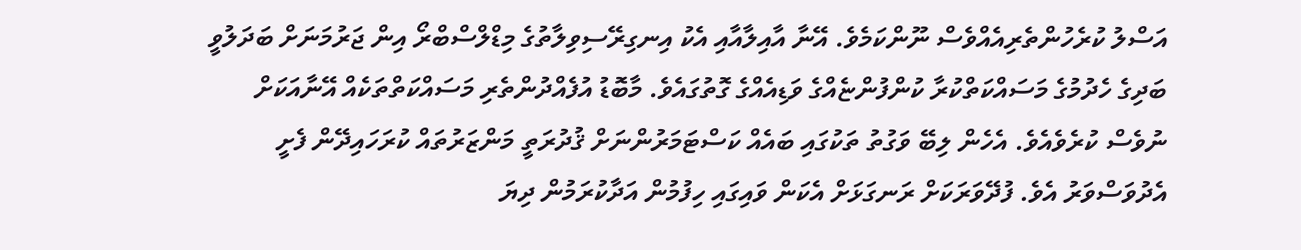އަސްލު ކުރެހުންތެރިއެއްވެސް ނޫންކަމެވެ. އޭނާ އާއިލާއާއި އެކު އިނގިރޭސިވިލާތުގެ މިޑްލްސްބްރޯ އިން ޖަރުމަނަށް ބަދަލުވީ ބަދިގެ ހެދުމުގެ މަސައްކަތްކުރާ ކުންފުންޏެއްގެ ވަޑިއެއްގެ ގޮތުގައެވެ. މާބޮޑު އުފެއްދުންތެރި މަސައްކަތްތަކެއް އޭނާއަކަށް ނުވެސް ކުރެވެއެވެ. އެހެން ލިބޭ ވަގުތު ތަކުގައި ބައެއް ކަސްޓަމަރުންނަށް ޤުދުރަތީ މަންޒަރުތައް ކުރަހައިދޭން ފެށީ އެދުވަސްވަރު އެވެ. ފުދޭވަރަކަށް ރަނގަޅަށް އެކަން ވައިގައި ހިފުމުން އަދާކުރަމުން ދިޔަ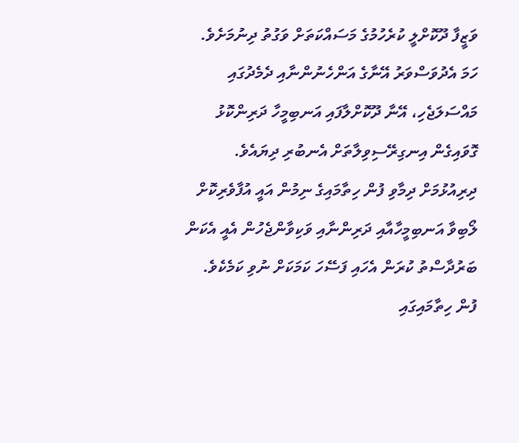ވަޒީފާ ދޫކޮށްލީ ކުރެހުމުގެ މަސައްކަތަށް ވަގުތު ދިނުމަށެވެ. ހަމަ އެދުވަސްވަރު އޭނާގެ އަންހެނުންނާއި ދެމެދުގައި މައްސަލަޖެހި، އޭނާ ދޫކޮށްލާފައި އަނބިމީހާ ދަރިންކޮޅު ގޮވައިގެން އިނގިރޭސިވިލާތަށް އެނބުރި ދިޔައެވެ.
ދިރިއުޅުމަށް ދިމާވި ފުން ހިތާމައިގެ ނިމުން އައީ އުފާވެރިކޮށް
ލޯބިވާ އަނބިމީހާއާއި ދަރިންނާއި ވަކިވާންޖެހުން އެއީ އެކަން ބަރުދާސްތު ކުރަން އެހައި ފަސޭހަ ކަމަކަށް ނުވި ކަމެކެވެ. ފުން ހިތާމައިގައި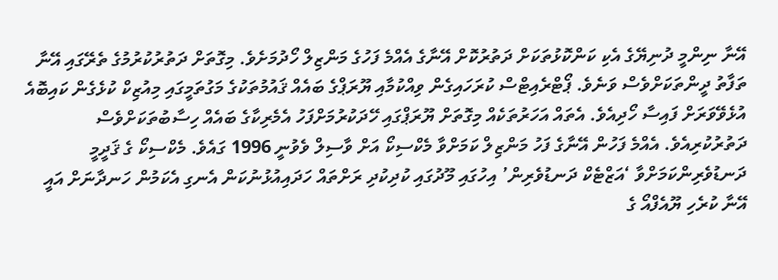އޭނާ ނިންމީ ދުނިޔޭގެ އެކި ކަންކޮޅުތަކަށް ދަތުރުކޮށް އޭނާގެ އެއްމެ ފަހުގެ މަންޒިލް ހޯދުމަށެވެ. މިގޮތަށް ދަތުރުކުރުމުގެ ތެރޭގައި އޭނާ ތަފާތު ދީންތަކަށްވެސް ވަނެވެ. ޕޯޓްރެއިޓްސް ކުރަހައިގެން ވިއްކުމާއި ޔޫރަޕްގެ ބައެއް ޤައުމުތަކުގެ މަގުތަމީގައި މިއުޒިކް ކުޅެގެން ކައިބޮއެ އުޅެވޭވަރަށް ފައިސާ ހޯދިއެވެ. އެތައް އަހަރުތަކެއް މިގޮތަށް ޔޫރަޕްގައި ހޭދަކުރުމަށްފަހު އެމެރިކާގެ ބައެއް ހިސާބުތަކަށްވެސް ދަތުރުކުރިއެވެ. އެއްމެ ފަހުން އޭނާގެ ފަހު މަންޒިލް ކަމަށްވާ މެކްސިކޯ އަށް ވާސިލް ވެވުނީ 1996 ގައެވެ. މެކްސިކޯ ގެ ޤަދީމީ ދަނޑުވެރިންކަމަށްވާ ‘އަޒްޓެކް ދަނޑުވެރިން’ އިހުގައި މޫދުގައި ކުދިކުދި ރަށްތައް ހަދައިއުޅުނުކަން އެނގި އެކަމުން ހަނދާނަށް އައީ އޭނާ ކުރެހި ޔޫއެފްއޯ ގެ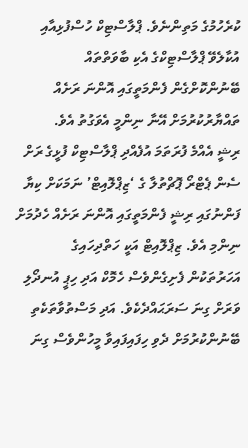ކުރެހުމުގެ މަތިންނެވެ. ޕްލާސްޓިކް ހުސްފުޅިއާއި އުކާލެވޭ ޕްލާސްޓިކްގެ އެކި ބާވަތްތައް ބޭނުންކޮށްގެން ފެންމަތީގައި އޮންނަ ރަށެއް ތައްޔާރުކުރުމަށް އޭނާ ނިންމީ އެވަގުތު އެވެ.
ރިޝީ އެއްމެ ފުރަތަމަ އުފެއްދި ޕްލާސްޓިކް ފުޅީގެ ރަށް
ސެން ޕެޓްރޯ ޕޮޗްތުލާ ގެ ‘ޒިޕްލޮއިޓް’ ނަމަކަށް ކިޔާ ފަންނުގައި ރިޝީ ފެންމަތީގައި އޮންނަ ރަށެއް ހެދުމަށް ނިންމި އެވެ. ޒިޕްލޮއިޓް އަކީ ހަތްދިހައިގެ އަހަރުތަކުން ފެށިގެންވެސް ހެމޮކް އަދި ހިޕީ އުނދޯލި ވަރަށް ގިނަ ސަރަޙައްދެކެވެ. އަދި މަސްތުވާތަކެތި ބޭނުންކުރުމަށް ދެވި ހިފައިފައިވާ މީހުންވެސް ގިނަ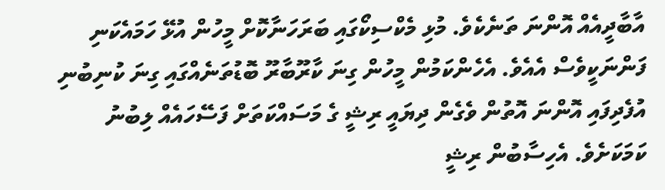އާބާދީއެއް އޮންނަ ތަނެކެވެ. މުޅި މެކްސިކޯގައި ބަރަހަނާކޮށް މީހުން އުޅޭ ހަމައެކަނި ފަންނަކީވެސް އެއެވެ. އެހެންކަމުން މީހުން ގިނަ ކާރޫބާރޫ ބޮޑުތަނެއްގައި ގިނަ ކުނިބުނި އުފެދިފައި އޮންނަ އޮތުން ވެގެން ދިޔައީ ރިޝީ ގެ މަސައްކަތަށް ފަސޭހައެއް ލިބުނު ކަމަކަށެވެ. އެހިސާބުން ރިޝީ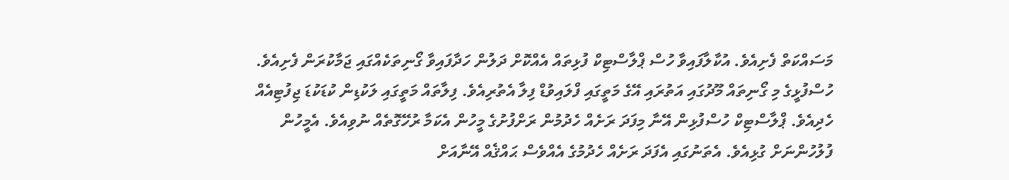މަސައްކަތް ފެށިއެވެ. އުކާލާފައިވާ ހުސް ޕްލާސްޓިކް ފުޅިތައް އެއްކޮށް ދަލުން ހަދާފައިވާ ގޯނިތަކެއްގައި ޖަމާކުރަން ފެށިއެވެ. ހުސްފުޅީގެ މި ގޯނިތައް މޫދުގައި އަތުރައި އޭގެ މަތީގައި ފްލައިވުޑް ފިލާ އެތުރިއެވެ. ފިލާތައް މަތީގައި ލަކުޑިން ކުޑަކުޑަ ޖިފުޓިއެއް ހެދިއެވެ. ޕްލާސްޓިކް ހުސްފުޅިން އޭނާ މިފަދަ ރަށެއް ހެދުމުން ރަށްފުށުގެ މީހުން އެކަމާ ރުހޭގޮތެއް ނުވިއެވެ. އެމީހުން ފުލުހުންނަށް ގުޅިއެވެ. އެތަނުގައި އެފަދަ ރަށެއް ހެދުމުގެ އެއްވެސް ޙައްޤެއް އޭނާއަށް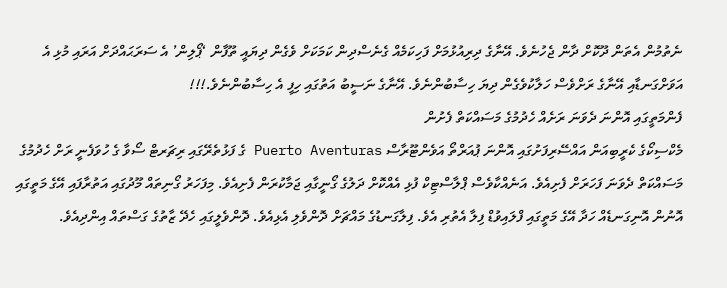ނެތުމުން އެތަން ދޫކޮށް ދާން ޖެހުނެވެ. އޭނާގެ ދިރިއުޅުމަށް ފަހިކަމެއް ގެނެސްދިން ކަމަކަށް ވެގެން ދިޔައީ ތޫފާން ‘ޕޯލިން’ އެ ސަރަޙައްދަށް އަރައި މުޅި އެ އަވަށްގަނޑާއި އޭނާގެ ރަށްވެސް ހަލާކުވެގެން ދިޔަ ހިސާބުންނެވެ. އޭނާގެ ނަސީބު އަތުގައި ހިފީ އެ ހިސާބުންނެވެ.!!!
ފެންމަތީގައި އޮންނަ ދެވަނަ ރަށެއް ހެދުމުގެ މަސައްކަތް ފެށުން
މެކްސިކޯގެ ކެރީބިއަން އައްސޭރިފަށުގައި އޮންނަ ޕުއަރްތޯ އަވެންޓޫރާސް Puerto Aventuras ގެ ފަޅުތެރޭގައި ރިޗަރޓް ސޯވާ ގެ ހުވަފެނީ ރަށް ހެދުމުގެ މަސައްކަތް ދެވަނަ ފަހަރަށް ފެށިއެވެ. އަނެއްކާވެސް ޕްލާސްޓިކް ފުޅި އެއްކޮށް ދަލުގެ ގޯނީގާއި ޖަމާކުރަން ފެށިއެވެ. މިފަހަރު ގޯނިތައް މޫދުގައި އަތުރާފައި އޭގެ މަތީގައި އޮނުން އޮނިގަނޑެއް ހަދާ އޭގެ މަތީގައި ފްލައިވުޑް ފިލާ އެތުރި އެވެ. ފިލާގަނޑުގެ މައްޗަށް ދޮންވެލި އެޅިއެވެ. ދޮންވެލީގައި ހެދޭ ޒާތުގެ ގަސްތައް އިންދިއެވެ.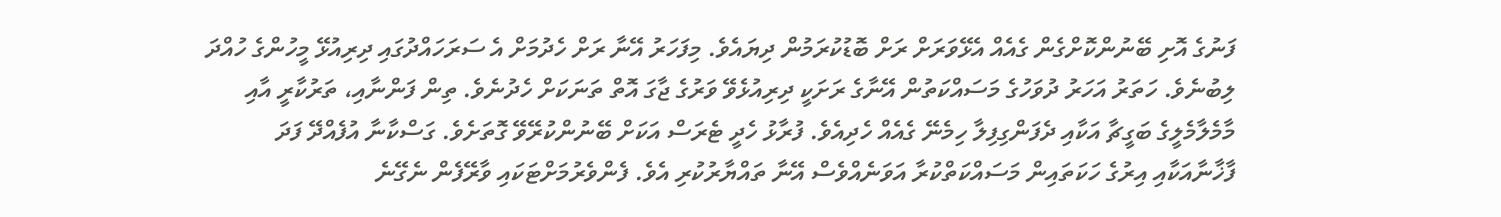ފަނުގެ އޮށި ބޭނުންކޮށްގެން ގެއެއް އެޅޭވަރަށް ރަށް ބޮޑުކުރަމުން ދިޔައެވެ. މިފަހަރު އޭނާ ރަށް ހެދުމަށް އެ ސަރަހައްދުގައި ދިރިއުޅޭ މީހުންގެ ހުއްދަ ލިބުނެވެ. ހަތަރު އަހަރު ދުވަހުގެ މަސައްކަތުން އޭނާގެ ރަށަކީ ދިރިއުޅެވޭ ވަރުގެ ޖާގަ އޮތް ތަނަކަށް ހެދުނެވެ. ތިން ފަންނާއި، ތަރުކާރީ އާއި މާމެލާމެލީގެ ބަގީޗާ އަކާއި ދެފަންގިފިލާ ހިމެނޭ ގެއެއް ހެދިއެވެ. ފުރާޅު ހެދީ ޓެރަސް އަކަށް ބޭނުންކުރޭވޭ ގޮތަށެވެ. ގަސްކާނާ އުފެއްދޭ ފަދަ ފާޚާނާއަކާއި އިރުގެ ހަކަތައިން މަސައްކަތްކުރާ އަވަނެއްވެސް އޭނާ ތައްޔާރުކުރި އެވެ. ފެންވެރުމަށްޓަކައި ވާރޭފެން ނެގޭނެ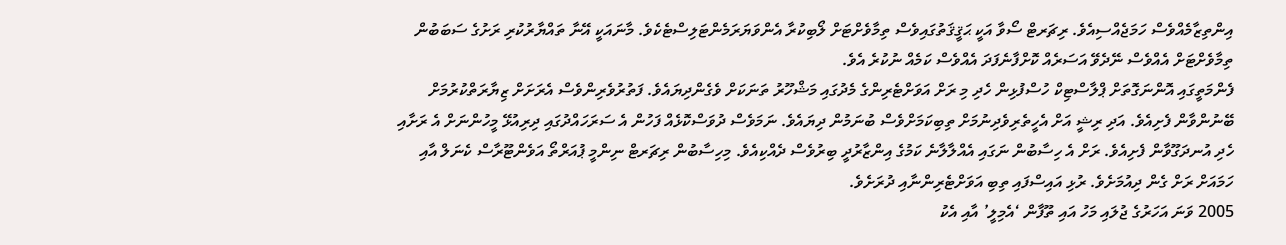އިންތިޒާމެއްވެސް ހަމަޖެއްސިއެވެ. ރިޗަރޓް ސޯވާ އަކީ ޙަޤީޤަތުގައިވެސް ތިމާވެށްޓަށް ލޯބިކުރާ އެންވަޔަރަމެންޓަލިސްޓެކެވެ. މާނައަކީ އޭނާ ތައްޔާރުކުރި ރަށުގެ ސަބަބުން ތިމާވެށްޓަށް އެއްވެސް ނޭދެވޭ އަސަރެއް ކޮށްފާނެފަދަ އެއްވެސް ކަމެއް ނުކުރެ އެވެ.
ފެންމަތީގައި އޮންނަގޮތަށް ޕްލާސްޓިކް ހުސްފުޅިން ހެދި މި ރަށް އަވަށްޓެރިންގެ މެދުގައި މަޝްހޫރު ތަނަކަށް ވެގެންދިޔައެވެ. ފަތުރުވެރިންވެސް އެރަށަށް ޒިޔާރަތްކުރުމަށް ބޭނުންވާން ފެށިއެވެ. އަދި ރިޝީ އަށް އެހީތެރިވެދިނުމަށް ތިބިކަމަށްވެސް ބުނަމުން ދިޔައެވެ. ނަމަވެސް ދުވަސްކޮޅެއް ފަހުން އެ ސަރަހައްދުގައި ދިރިއުޅޭ މީހުންނަށް އެ ރަށާއި ހެދި އުނދަގޫވާން ފެށިއެވެ. ރަށް އެ ހިސާބުން ނަގައި އެއްލާލާނެ ކަމުގެ އިންޒާރުދީ ބިރުވެސް ދެއްކިއެވެ. މިހިސާބުން ރިޗަރޓް ނިންމީ ޕުއަރްތޯ އަވެންޓޫރާސް ކެނަލް އާއި ހަމައަށް ރަށް ގެން ދިއުމަށެވެ. ރުޅި އައިސްފައި ތިބި އަވަށްޓެރިންނާއި ދުރަށެވެ.
2005 ވަނަ އަހަރުގެ ޖުލައި މަހު އައި ތޫފާން ‘އެމިލީ’ އާއި އެކު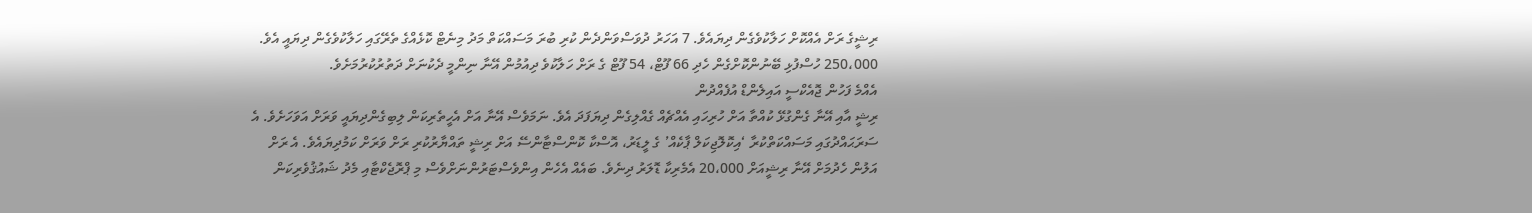ރިޝީގެ ރަށް އެއްކޮށް ހަލާކުވެގެން ދިޔައެވެ. 7 އަހަރު ދުވަސްވަންދެން ކުރި ބުރަ މަސައްކަތް މަދު މިނެޓް ކޮޅެއްގެ ތެރޭގައި ހަލާކުވެގެން ދިޔައީ އެވެ. 250،000 ހުސްފުޅި ބޭނުންކޮށްގެން ހެދި 66 ފޫޓް، 54 ފޫޓް ގެ ރަށް ހަލާކުވެ ދިއުމުން އޭނާ ނިންމީ ދެކުނަށް ދަތުރުކުރުމަށެވެ.
އެއްމެ ފަހުން ޖޮއެކްސީ އައިލެންޑް އުފެއްދުން
ރިޝީ އާއި އޭނާ ގެންގުޅޭ ކުއްތާ އަށް ހުރިހައި އެއްޗެއް ގެއްލިގެން ދިޔަފަދަ އެވެ. ނަމަވެސް އޭނާ އަށް އެހީތެރިކަން ލިބިގެންދިޔައީ ވަރަށް އަވަހަށެވެ. އެ ސަރަޙައްދުގައި މަސައްކަތްކުރާ ‘އިކޮލޮޖިކަލް ޕާކެއް’ ގެ ލީޑަރު، އޮސްކާ ކޮންސްޓާންސޭ އަށް ރިޝީ ތައްޔާރުކުރި ރަށް ވަރަށް ކަމުދިޔައެވެ. އެ ރަށް އަލުން ހެދުމަށް އޭނާ ރިޝީއަށް 20،000 އެމެރިކާ ޑޮލަރު ދިނެވެ. ބައެއް އެހެން އިންވެސްޓަރުންނަށްވެސް މި ޕްރޮޖެކްޓާއި މެދު ޝައުޤުވެރިކަން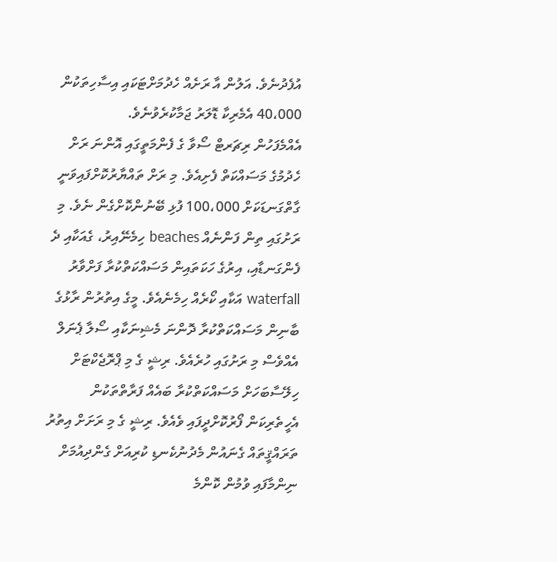އުފެދުނެވެ. އަލުން އާ ރަށެއް ހެދުމަށްޓަކައި އިސާހިތަކުން 40،000 އެމެރިކާ ޑޮލަރު ޖަމާކުރެވުނެވެ.
އެއްމެފަހުން ރިޗަރޓް ސޯވާ ގެ ފެންމަތީގައި އޮންނަ ރަށް ހެދުމުގެ މަސައްކަތް ފެށިއެވެ. މި ރަށް ތައްޔާރުކޮށްފައިވަނީ ގާތްގަނޑަކަށް 100،000 ފުޅި ބޭނުންކޮށްގެން ނެވެ. މި ރަށުގައި ތިން ފަންނެއް beaches ހިމެނޭއިރު، ގެއަކާއި ދެ ފެންގަނޑާއި، އިރުގެ ހަކަތައިން މަސައްކަތްކުރާ ފަށްވާރު waterfall އަކާއި ކޯރެއް ހިމެނެއެވެ. މީގެ އިތުރުން ރާޅުގެ ބާނިން މަސައްކަތްކުރާ ދޮންނަ މެޝިނަކާއި ސޯލާ ޕެނަލް އެއްވެސް މި ރަށުގައި ހުރެއެވެ. ރިޝީ ގެ މި ޕްރޮޖެކްޓަށް ހިލޭސާބަހަށް މަސައްކަތްކުރާ ބައެއް ފަރާތްތަކުން އެހީތެރިކަން ފޯރުކޮށްދީފައި ވެއެވެ. ރިޝީ ގެ މި ރަށަށް އިތުރު ތަރައްޤީތައް ގެނައުން މެދުނުކެނޑި ކުރިއަށް ގެންދިއުމަށް ނިންމާފައި ވުމުން ކޮންމެ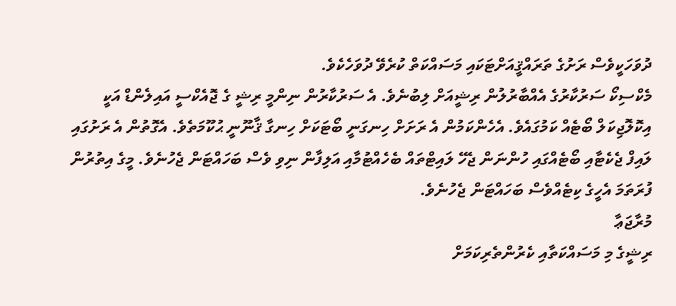ދުވަހަކީވެސް ރަށުގެ ތަރައްޤީއަށްޓަކައި މަސައްކަތް ކުރެވޭ ދުވަހެކެވެ.
މެކްސިކޯ ސަރުކާރުގެ އެއްބާރުލުން ރިޝީއަށް ލިބުނެވެ. އެ ސަރުކާރުން ނިންމީ ރިޝީ ގެ ޖޮއެކްސީ އައިލެންޑް އަކީ އިކޮލޮޖިކަލް ބޯޓެއް ކަމުގައެވެ. އެހެންކަމުން އެ ރަށަށް ހިނގަނީ ބޯޓަކަށް ހިނގާ ޤާނޫނީ ޙުކޫމަތެވެ. އެގޮތުން އެ ރަށުގައި ލައިފް ޖެކެޓާއި ބޯޓެއްގައި ހުންނަން ޖެހޭ ލައިޓްތައް ބެހެއްޓުމާއި އަލިފާން ނިވި ވެސް ބަހައްޓަން ޖެހުނެވެ. މީގެ އިތުރުން ފުރަތަމަ އެހީގެ ކިޓެއްވެސް ބަހައްޓަން ޖެހުނެވެ.
މުރާޖަޢާ
ރިޝީގެ މި މަސައްކަތާއި ކެރުންތެރިކަމަށް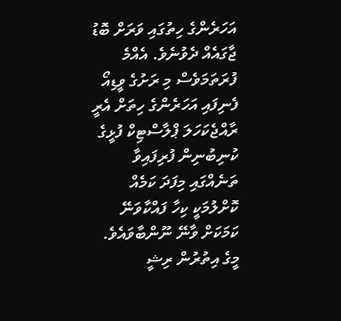އަހަރެންގެ ހިތުގައި ވަރަށް ބޮޑު ޖާގައެއް ދެވުނެވެ. އެއްމެ ފުރަތަމަވެސް މި ރަށުގެ ވީޑިއޯ ފެނިފައި އަހަރެންގެ ހިތަށް އެރީ ރާއްޖެކަހަލަ ޕްލާސްޓިކް ފުޅީގެ ކުނިބުނިން ފުރިފައިވާ ތަނެއްގައި މިފަދަ ކަމެއް ކޮށްލުމަކީ ކިހާ ފައްކާވަނޭ ކަމަކަށް ވާނޭ ނޫންބާވައެވެ. މީގެ އިތުރުން ރިޝީ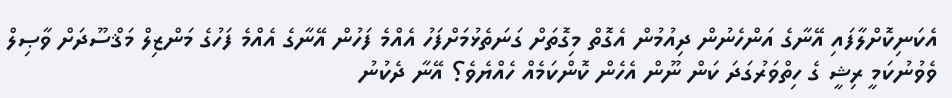އެކަނިކޮށްލާފައި އޭނާގެ އަންހެނުން ދިއުމުން އެގޮތް މިގޮތަށް ގަނަތެޅުމަށްފަހު އެއްމެ ފަހުން އޭނާގެ އެއްމެ ފަހުގެ މަންޒިލް މަޤްސޫދަށް ވާޞިލް ވެވުނުކަމީ ރިޝީ ގެ ހިތްވަރުގަދަ ކަން ނޫން އެހެން ކޮންކަމެއް ހެއްޔެވެ؟ އޭނާ ދެކުނު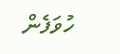ހުވަފެން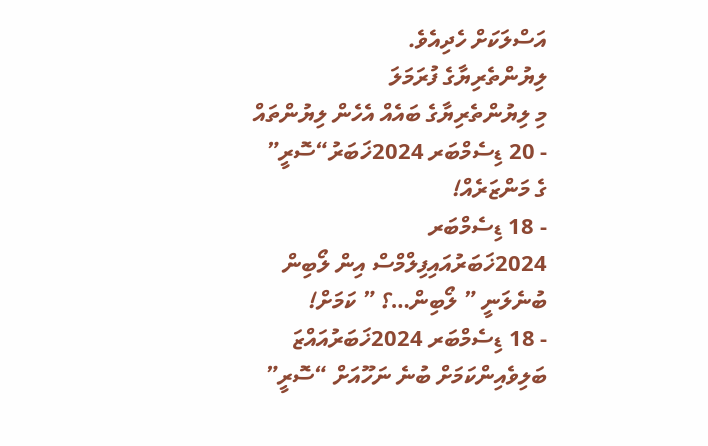އަސްލަކަށް ހެދިއެވެ.
ލިޔުންތެރިޔާގެ ފުރަމަލަ
މި ލިޔުންތެރިޔާގެ ބައެއް އެހެން ލިޔުންތައް
- 20 ޑިސެމްބަރ 2024ޚަބަރު“ސޮރީ” ގެ މަންޒަރެއް!
- 18 ޑިސެމްބަރ 2024ޚަބަރުއައިފިލްމްސް އިން ލޯބިން ބުނެލަނީ ” ލޯބިން…؟ ” ކަމަށް!
- 18 ޑިސެމްބަރ 2024ޚަބަރުއައްޒަ ބަލިވެއިންކަމަށް ބުނެ ނަހޫއަށް “ސޮރީ”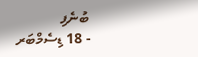ބުނެފި
- 18 ޑިސެމްބަރ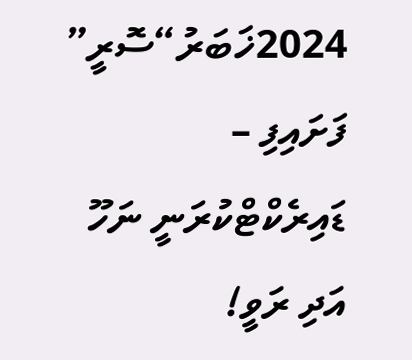2024ޚަބަރު“ސޮރީ” ފަށައިފި – ޑައިރެކްޓްކުރަނީ ނަހޫ އަދި ރަވީ!